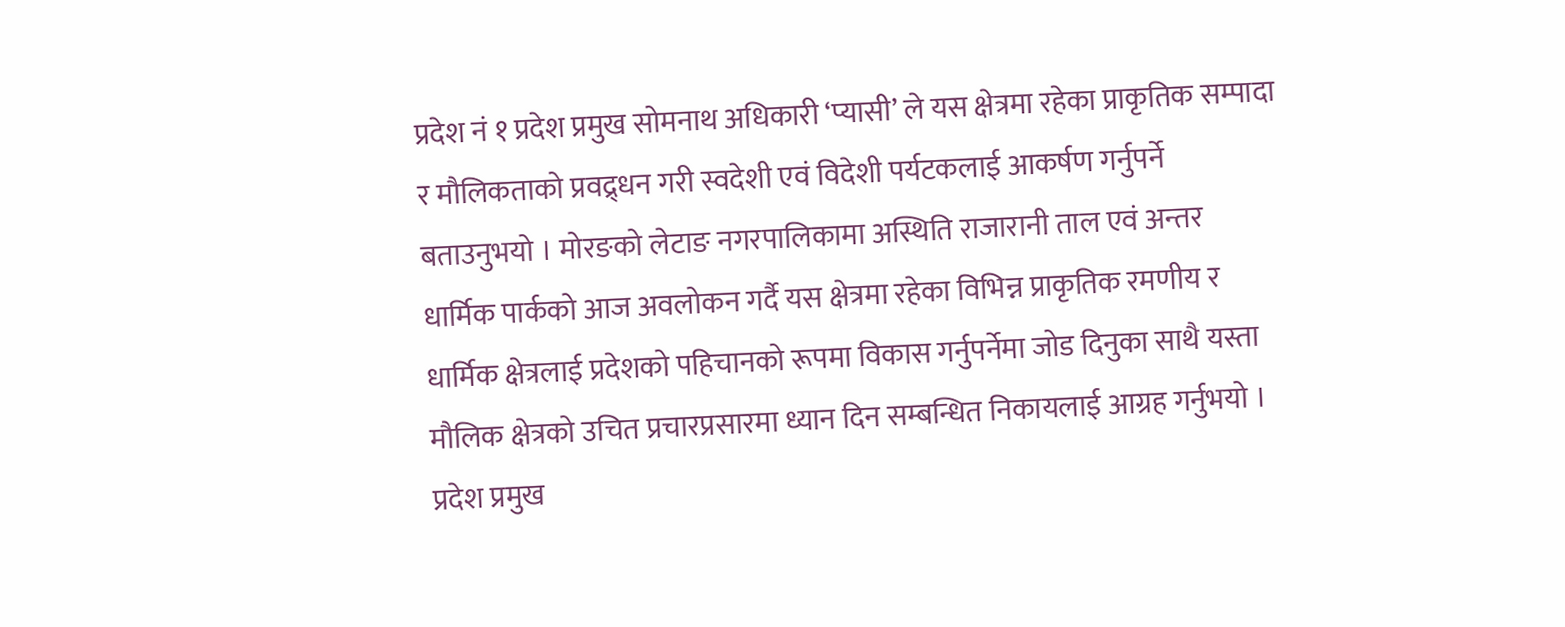प्रदेश नं १ प्रदेश प्रमुख सोमनाथ अधिकारी ‘प्यासी’ ले यस क्षेत्रमा रहेका प्राकृतिक सम्पादा र मौलिकताको प्रवद्र्धन गरी स्वदेशी एवं विदेशी पर्यटकलाई आकर्षण गर्नुपर्ने बताउनुभयो । मोरङको लेटाङ नगरपालिकामा अस्थिति राजारानी ताल एवं अन्तर धार्मिक पार्कको आज अवलोकन गर्दै यस क्षेत्रमा रहेका विभिन्न प्राकृतिक रमणीय र धार्मिक क्षेत्रलाई प्रदेशको पहिचानको रूपमा विकास गर्नुपर्नेमा जोड दिनुका साथै यस्ता मौलिक क्षेत्रको उचित प्रचारप्रसारमा ध्यान दिन सम्बन्धित निकायलाई आग्रह गर्नुभयो ।
प्रदेश प्रमुख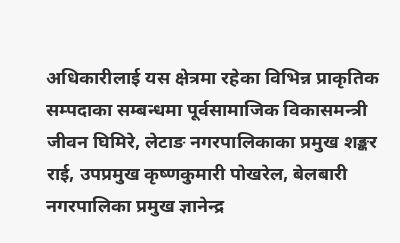अधिकारीलाई यस क्षेत्रमा रहेका विभिन्न प्राकृतिक सम्पदाका सम्बन्धमा पूर्वसामाजिक विकासमन्त्री जीवन घिमिरे, लेटाङ नगरपालिकाका प्रमुख शङ्कर राई, उपप्रमुख कृष्णकुमारी पोखरेल, बेलबारी नगरपालिका प्रमुख ज्ञानेन्द्र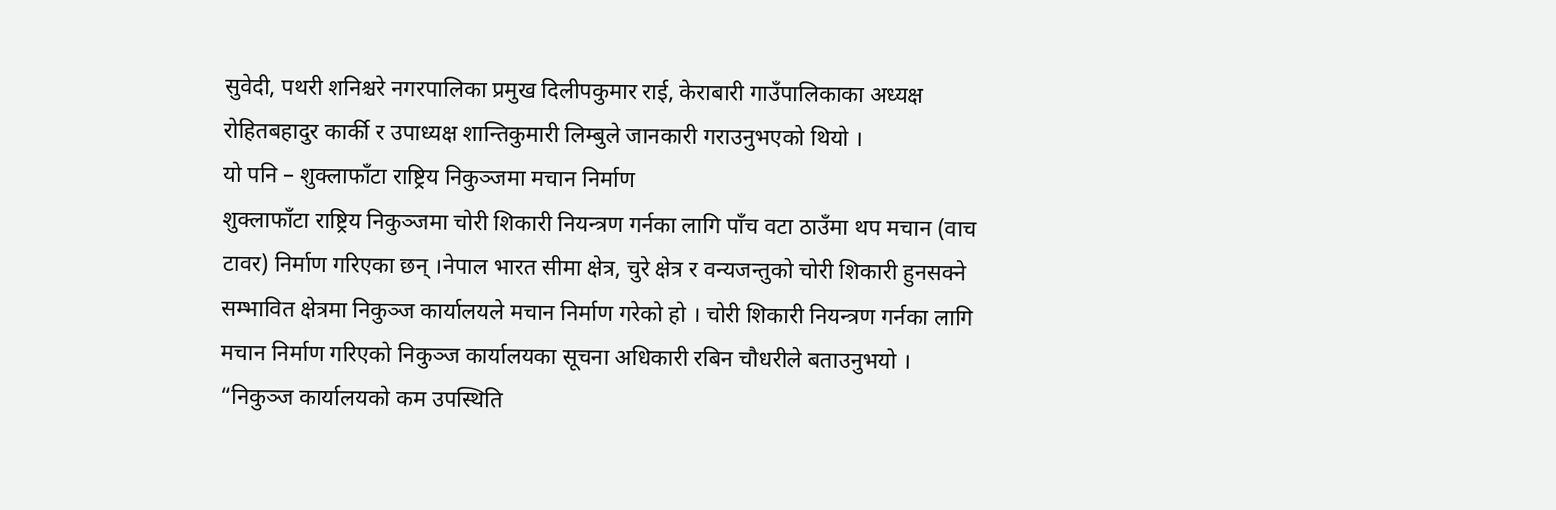सुवेदी, पथरी शनिश्चरे नगरपालिका प्रमुख दिलीपकुमार राई, केराबारी गाउँपालिकाका अध्यक्ष रोहितबहादुर कार्की र उपाध्यक्ष शान्तिकुमारी लिम्बुले जानकारी गराउनुभएको थियो ।
यो पनि – शुक्लाफाँटा राष्ट्रिय निकुञ्जमा मचान निर्माण
शुक्लाफाँटा राष्ट्रिय निकुञ्जमा चोरी शिकारी नियन्त्रण गर्नका लागि पाँच वटा ठाउँमा थप मचान (वाच टावर) निर्माण गरिएका छन् ।नेपाल भारत सीमा क्षेत्र, चुरे क्षेत्र र वन्यजन्तुको चोरी शिकारी हुनसक्ने सम्भावित क्षेत्रमा निकुञ्ज कार्यालयले मचान निर्माण गरेको हो । चोरी शिकारी नियन्त्रण गर्नका लागि मचान निर्माण गरिएको निकुञ्ज कार्यालयका सूचना अधिकारी रबिन चौधरीले बताउनुभयो ।
“निकुञ्ज कार्यालयको कम उपस्थिति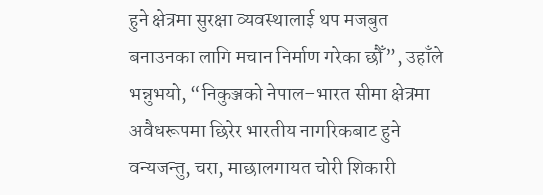हुने क्षेत्रमा सुरक्षा व्यवस्थालाई थप मजबुत बनाउनका लागि मचान निर्माण गरेका छौँ”, उहाँले भन्नुभयो, “निकुञ्जको नेपाल–भारत सीमा क्षेत्रमा अवैधरूपमा छिरेर भारतीय नागरिकबाट हुने वन्यजन्तु, चरा, माछालगायत चोरी शिकारी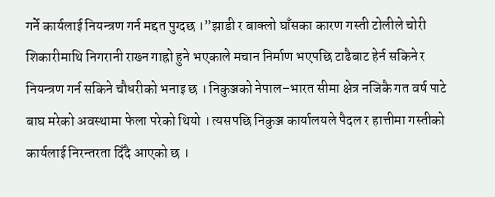गर्ने कार्यलाई नियन्त्रण गर्न मद्दत पुग्दछ ।”झाडी र बाक्लो घाँसका कारण गस्ती टोलीले चोरी शिकारीमाथि निगरानी राख्न गाह्रो हुने भएकाले मचान निर्माण भएपछि टाढैबाट हेर्न सकिने र नियन्त्रण गर्न सकिने चौधरीको भनाइ छ । निकुञ्जको नेपाल–भारत सीमा क्षेत्र नजिकै गत वर्ष पाटे बाघ मरेको अवस्थामा फेला परेको थियो । त्यसपछि निकुञ्ज कार्यालयले पैदल र हात्तीमा गस्तीको कार्यलाई निरन्तरता दिँदै आएको छ ।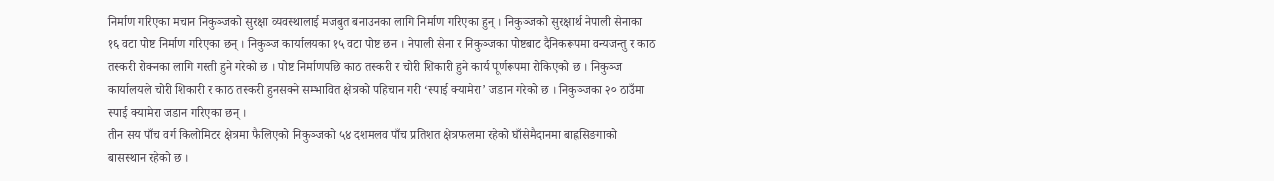निर्माण गरिएका मचान निकुञ्जको सुरक्षा व्यवस्थालाई मजबुत बनाउनका लागि निर्माण गरिएका हुन् । निकुञ्जको सुरक्षार्थ नेपाली सेनाका १६ वटा पोष्ट निर्माण गरिएका छन् । निकुञ्ज कार्यालयका १५ वटा पोष्ट छन । नेपाली सेना र निकुञ्जका पोष्टबाट दैनिकरूपमा वन्यजन्तु र काठ तस्करी रोक्नका लागि गस्ती हुने गरेको छ । पोष्ट निर्माणपछि काठ तस्करी र चोरी शिकारी हुने कार्य पूर्णरूपमा रोकिएको छ । निकुञ्ज कार्यालयले चोरी शिकारी र काठ तस्करी हुनसक्ने सम्भावित क्षेत्रको पहिचान गरी ‘स्पाई क्यामेरा’ जडान गरेको छ । निकुञ्जका २० ठाउँमा स्पाई क्यामेरा जडान गरिएका छन् ।
तीन सय पाँच वर्ग किलोमिटर क्षेत्रमा फैलिएको निकुञ्जको ५४ दशमलव पाँच प्रतिशत क्षेत्रफलमा रहेको घाँसेमैदानमा बाह्रसिङगाको बासस्थान रहेको छ ।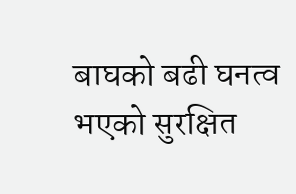बाघको बढी घनत्व भएको सुरक्षित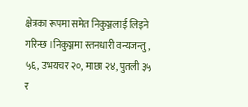क्षेत्रका रूपमा समेत निकुञ्जलाई लिइने गरिन्छ ।निकुञ्जमा स्तनधारी वन्यजन्तु, ५६, उभयचर २०, माछा २४, पुतली ३५ र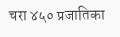चरा ४५० प्रजातिका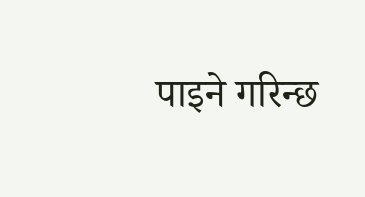पाइने गरिन्छ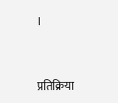।



प्रतिक्रिया